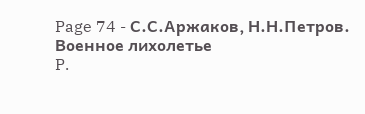Page 74 - С.С.Аржаков, Н.Н.Петров. Военное лихолетье
P.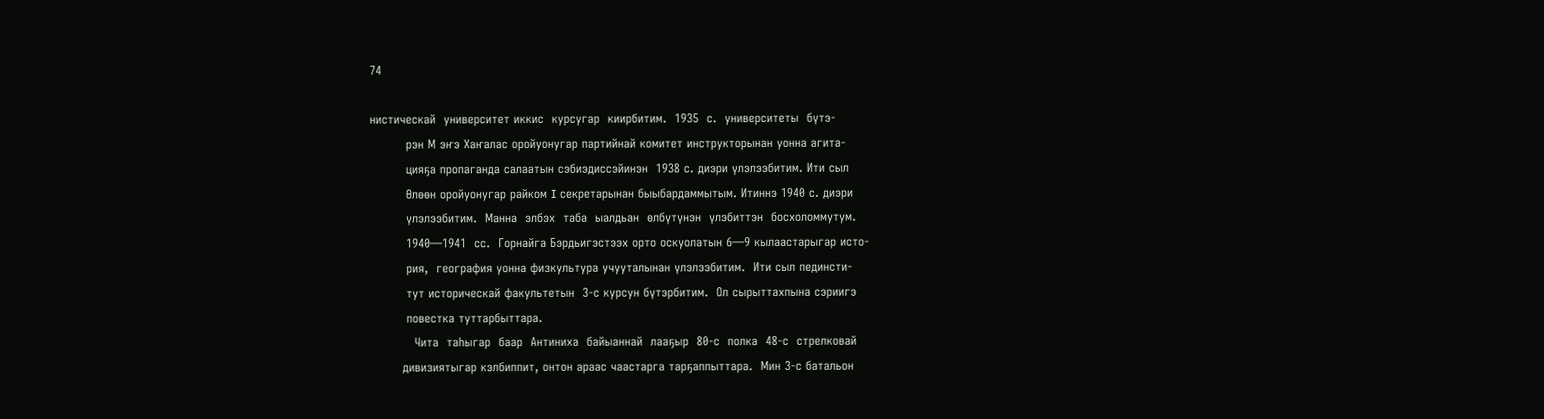74

нистическай  университет иккис  курсугар  киирбитим.  1935  с.  университеты  бүтэ-
         рэн М эҥэ Хаҥалас оройуонугар партийнай комитет инструкторынан уонна агита-
         цияҕа пропаганда салаатын сэбиэдиссэйинэн  1938 с. диэри үлэлээбитим. Ити сыл
         Өлөөн оройуонугар райком I секретарынан быыбардаммытым. Итиннэ 1940 с. диэри
         үлэлээбитим.  Манна  элбэх  таба  ыалдьан  өлбүтүнэн  үлэбиттэн  босхоломмутум.
         1940—1941  сс.  Горнайга Бэрдьигэстээх орто оскуолатын 6—9 кылаастарыгар исто-
         рия,  география уонна физкультура учууталынан үлэлээбитим.  Ити сыл пединсти-
         тут историческай факультетын  3-с курсун бүтэрбитим.  Ол сырыттахпына сэриигэ
         повестка туттарбыттара.
           Чита  таһыгар  баар  Антиниха  байыаннай  лааҕыр  80-с  полка  48-с  стрелковай
        дивизиятыгар кэлбиппит, онтон араас чаастарга тарҕаппыттара.  Мин 3-с батальон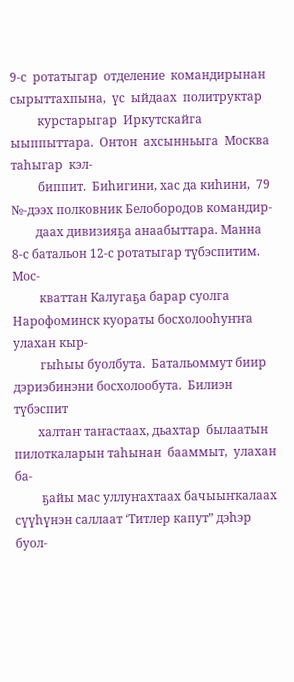9-с  ротатыгар  отделение  командирынан  сырыттахпына,  үс  ыйдаах  политруктар
         курстарыгар  Иркутскайга  ыыппыттара.  Онтон  ахсынньыга  Москва  таһыгар  кэл-
         биппит.  Биһигини, хас да киһини,  79 №-дээх полковник Белобородов командир-
        даах дивизияҕа анаабыттара. Манна 8-с батальон 12-с ротатыгар түбэспитим. Мос-
         кваттан Калугаҕа барар суолга Нарофоминск куораты босхолооһуҥҥа улахан кыр-
         гыһыы буолбута.  Батальоммут биир дэриэбинэни босхолообута.  Билиэн түбэспит
        халтаҥ таҥастаах, дьахтар  былаатын пилоткаларын таһынан  бааммыт,  улахан  ба-
         ҕайы мас уллуҥахтаах бачыыҥкалаах  сүүһүнэн саллаат ‘Титлер капут” дэһэр буол-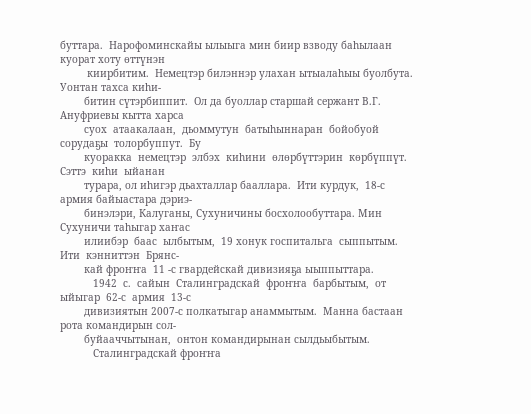буттара.  Нарофоминскайы ылыыга мин биир взводу баһылаан куорат хоту өттүнэн
         киирбитим.  Немецтэр билэннэр улахан ытыалаһыы буолбута. Уонтан тахса киһи-
        битин сүтэрбиппит.  Ол да буоллар старшай сержант В.Г.  Ануфриевы кытта харса
        суох  атаакалаан,  дьоммутун  батыһыннаран  бойобуой  сорудаҕы  толорбуппут.  Бу
        куоракка  немецтэр  элбэх  киһини  өлөрбүттэрин  көрбүппүт.  Сэттэ  киһи  ыйанан
        турара, ол иһигэр дьахталлар бааллара.  Ити курдук,  18-с армия байыастара дэриэ-
        бинэлэри, Калуганы, Сухуничины босхолообуттара. Мин Сухуничи таһыгар хаҥас
        илиибэр  баас  ылбытым,  19 хонук госпитальга  сыппытым.  Ити  кэнниттэн  Брянс-
        кай фроҥҥа  11 -с гвардейскай дивизияҕа ыыппыттара.
           1942  с.  сайын  Сталинградскай  фроҥҥа  барбытым,  от ыйыгар  62-с  армия  13-с
        дивизиятын 2007-с полкатыгар анаммытым.  Манна бастаан рота командирын сол-
        буйааччытынан,  онтон командирынан сылдьыбытым.
           Сталинградскай фроҥҥа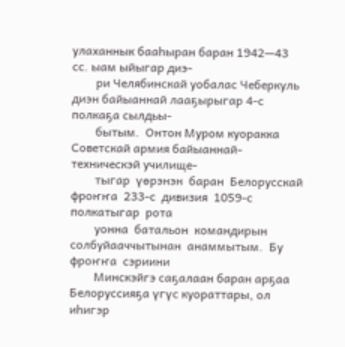улаханнык бааһыран баран 1942—43 сс. ыам ыйыгар диэ-
        ри Челябинскай уобалас Чеберкуль диэн байыаннай лааҕырыгар 4-с полкаҕа сылдьы-
        бытым.  Онтон Муром куоракка Советскай армия байыаннай-техническэй училище-
        тыгар  үөрэнэн  баран  Белорусскай  фроҥҥа  233-с  дивизия  1059-с  полкатыгар  рота
        уонна  батальон  командирын  солбуйааччытынан  анаммытым.  Бу  фроҥҥа  сэриини
        Минскэйгэ саҕалаан баран арҕаа Белоруссияҕа үгүс куораттары, ол иһигэр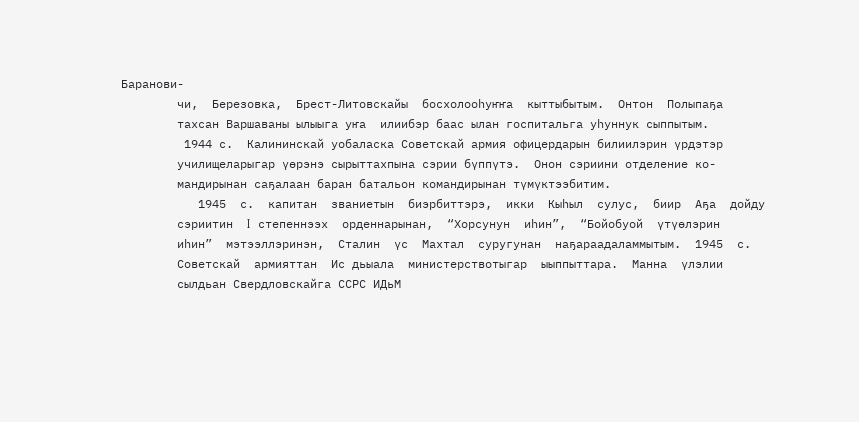Баранови-
        чи,  Березовка,  Брест-Литовскайы  босхолооһуҥҥа  кыттыбытым.  Онтон  Полыпаҕа
        тахсан Варшаваны ылыыга уҥа  илиибэр баас ылан госпитальга уһуннук сыппытым.
         1944 с.  Калининскай уобаласка Советскай армия офицердарын билиилэрин үрдэтэр
        училищеларыгар үөрэнэ сырыттахпына сэрии бүппүтэ.  Онон сэриини отделение ко-
        мандирынан саҕалаан баран батальон командирынан түмүктээбитим.
           1945  с.  капитан  званиетын  биэрбиттэрэ,  икки  Кыһыл  сулус,  биир  Аҕа  дойду
        сэриитин  I  степеннээх  орденнарынан,  “Хорсунун  иһин”,  “Бойобуой  үтүөлэрин
        иһин”  мэтээллэринэн,  Сталин  үс  Махтал  суругунан  наҕараадаламмытым.  1945  с.
        Советскай  армияттан  Ис дьыала  министерствотыгар  ыыппыттара.  Манна  үлэлии
        сылдьан Свердловскайга ССРС ИДьМ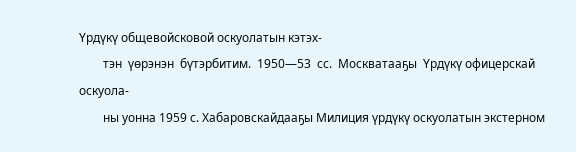Үрдүкү общевойсковой оскуолатын кэтэх-
        тэн  үөрэнэн  бүтэрбитим.  1950—53  сс.  Москватааҕы  Үрдүкү офицерскай  оскуола-
        ны уонна 1959 с. Хабаровскайдааҕы Милиция үрдүкү оскуолатын экстерном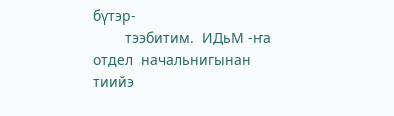бүтэр-
        тээбитим.  ИДьМ -ҥа отдел  начальнигынан тиийэ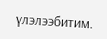үлэлээбитим.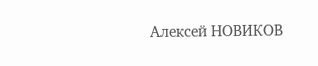Алексей НОВИКОВ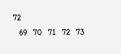72
   69   70   71   72   73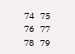74   75   76   77   78   79